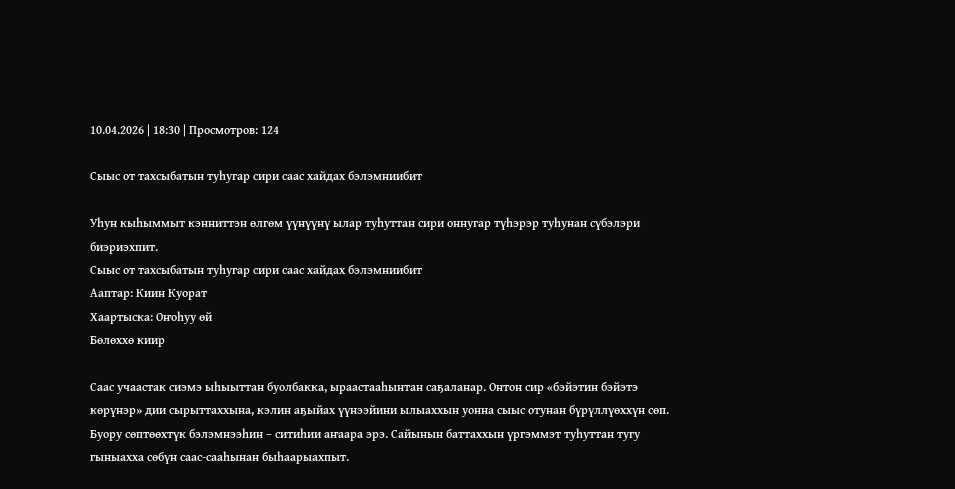10.04.2026 | 18:30 | Просмотров: 124

Сыыс от тахсыбатын туһугар сири саас хайдах бэлэмниибит

Уһун кыһыммыт кэнниттэн өлгөм үүнүүнү ылар туһуттан сири оннугар түһэрэр туһунан сүбэлэри биэриэхпит.
Сыыс от тахсыбатын туһугар сири саас хайдах бэлэмниибит
Ааптар: Киин Куорат
Хаартыска: Оҥоһуу өй
Бөлөххө киир

Саас учаастак сиэмэ ыһыыттан буолбакка, ыраастааһынтан саҕаланар. Онтон сир «бэйэтин бэйэтэ көрүнэр» дии сырыттаххына, кэлин аҕыйах үүнээйини ылыаххын уонна сыыс отунан бүрүллүөххүн сөп. Буору сөптөөхтүк бэлэмнээһин – ситиһии аҥаара эрэ. Сайынын баттаххын үргэммэт туһуттан тугу гыныахха сөбүн саас-сааһынан быһаарыахпыт.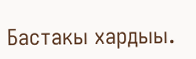Бастакы хардыы.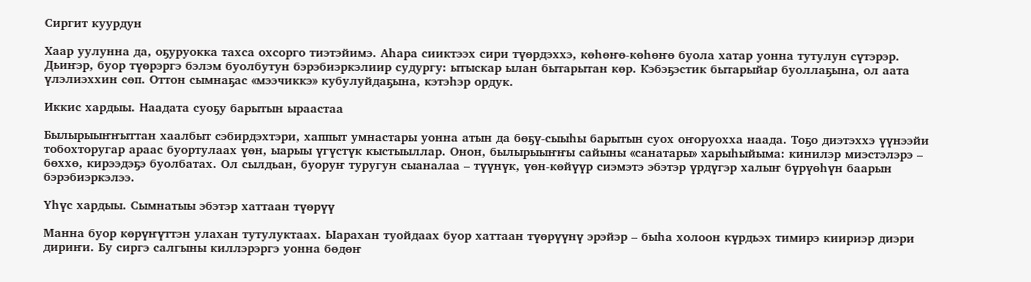Сиргит куурдун

Хаар уулунна да, оҕуруокка тахса охсорго тиэтэйимэ. Аһара сииктээх сири түөрдэххэ, көһөҥө-көһөҥө буола хатар уонна тутулун сүтэрэр. Дьиҥэр, буор түөрэргэ бэлэм буолбутун бэрэбиэркэлиир судургу: ытыскар ылан бытарытан көр. Кэбэҕэстик бытарыйар буоллаҕына, ол аата үлэлиэххин сөп. Оттон сымнаҕас «мээчиккэ» кубулуйдаҕына, кэтэһэр ордук.

Иккис хардыы. Наадата суоҕу барытын ыраастаа

Былырыыҥҥыттан хаалбыт сэбирдэхтэри, хаппыт умнастары уонна атын да бөҕү-сыыһы барытын суох оҥоруохха наада. Тоҕо диэтэххэ үүнээйи тобохторугар араас буортулаах үөн, ыарыы үгүстүк кыстыыллар. Онон, былырыыҥҥы сайыны «санатары» харыһыйыма: кинилэр миэстэлэрэ – бөххө, кирээдэҕэ буолбатах. Ол сылдьан, буоруҥ туругун сыаналаа – түүнүк, үөн-көйүүр сиэмэтэ эбэтэр үрдүгэр халыҥ бүрүөһүн баарын бэрэбиэркэлээ.

Үһүс хардыы. Сымнатыы эбэтэр хаттаан түөрүү

Манна буор көрүҥүттэн улахан тутулуктаах. Ыарахан туойдаах буор хаттаан түөрүүнү эрэйэр – быһа холоон күрдьэх тимирэ киириэр диэри дириҥи. Бу сиргэ салгыны киллэрэргэ уонна бөдөҥ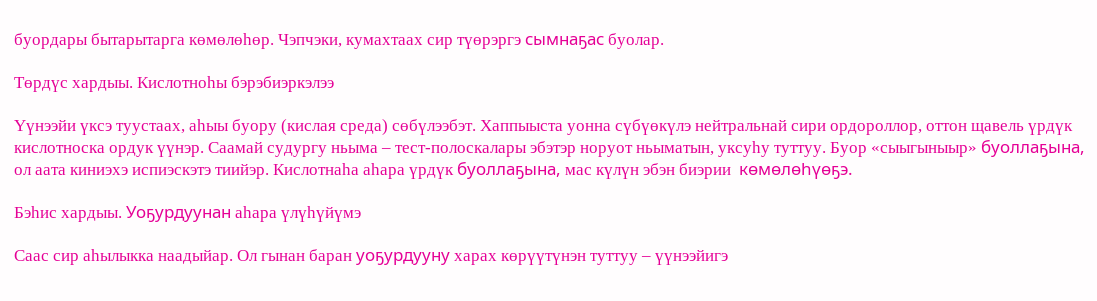буордары бытарытарга көмөлөһөр. Чэпчэки, кумахтаах сир түөрэргэ сымнаҕас буолар.

Төрдүс хардыы. Кислотноһы бэрэбиэркэлээ

Үүнээйи үксэ туустаах, аһыы буору (кислая среда) сөбүлээбэт. Хаппыыста уонна сүбүөкүлэ нейтральнай сири ордороллор, оттон щавель үрдүк кислотноска ордук үүнэр. Саамай судургу ньыма – тест-полоскалары эбэтэр норуот ньыматын, уксуһу туттуу. Буор «сыыгыныыр» буоллаҕына, ол аата киниэхэ испиэскэтэ тиийэр. Кислотнаһа аһара үрдүк буоллаҕына, мас күлүн эбэн биэрии  көмөлөһүөҕэ.

Бэһис хардыы. Уоҕурдуунан аһара үлүһүйүмэ

Саас сир аһылыкка наадыйар. Ол гынан баран уоҕурдууну харах көрүүтүнэн туттуу – үүнээйигэ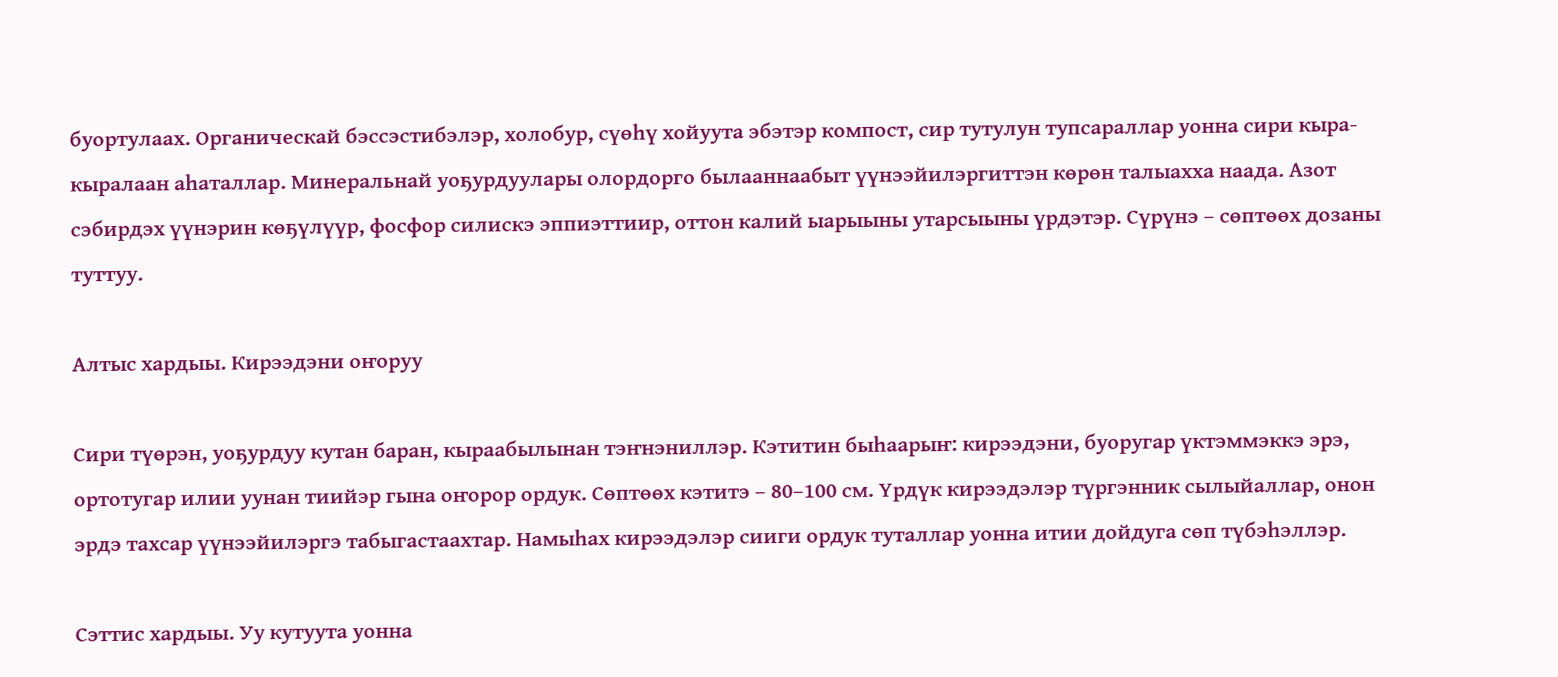буортулаах. Органическай бэссэстибэлэр, холобур, сүөһү хойуута эбэтэр компост, сир тутулун тупсараллар уонна сири кыра-кыралаан аһаталлар. Минеральнай уоҕурдуулары олордорго былааннаабыт үүнээйилэргиттэн көрөн талыахха наада. Азот сэбирдэх үүнэрин көҕүлүүр, фосфор силискэ эппиэттиир, оттон калий ыарыыны утарсыыны үрдэтэр. Сүрүнэ – сөптөөх дозаны туттуу.

Алтыс хардыы. Кирээдэни оҥоруу

Сири түөрэн, уоҕурдуу кутан баран, кыраабылынан тэҥнэниллэр. Кэтитин быһаарыҥ: кирээдэни, буоругар үктэммэккэ эрэ, ортотугар илии уунан тиийэр гына оҥорор ордук. Сөптөөх кэтитэ – 80–100 см. Үрдүк кирээдэлэр түргэнник сылыйаллар, онон эрдэ тахсар үүнээйилэргэ табыгастаахтар. Намыһах кирээдэлэр сииги ордук туталлар уонна итии дойдуга сөп түбэһэллэр.

Сэттис хардыы. Уу кутуута уонна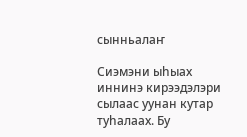сынньалаҥ

Сиэмэни ыһыах иннинэ кирээдэлэри сылаас уунан кутар туһалаах. Бу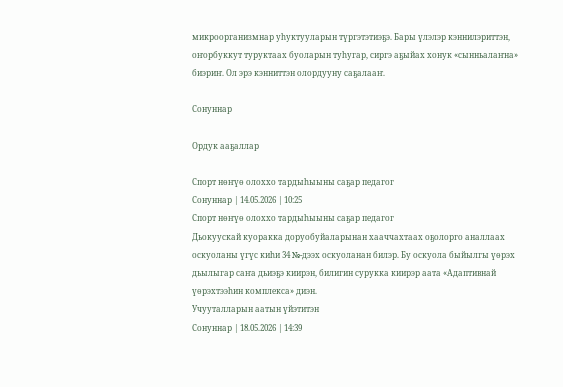микроорганизмнар уһуктууларын түргэтэтиэҕэ. Бары үлэлэр кэннилэриттэн, оҥорбуккут туруктаах буоларын туһугар, сиргэ аҕыйах хонук «сынньалаҥна» биэриҥ. Ол эрэ кэнниттэн олордууну саҕалааҥ.

Сонуннар

Ордук ааҕаллар

Спорт нөҥүө олоххо тардыһыыны саҕар педагог
Сонуннар | 14.05.2026 | 10:25
Спорт нөҥүө олоххо тардыһыыны саҕар педагог
Дьокуускай куоракка доруобуйаларынан хааччахтаах оҕолорго аналлаах оскуоланы үгүс киһи 34 №-дээх оскуоланан билэр. Бу оскуола быйылгы үөрэх дьылыгар саҥа дьиэҕэ киирэн, билигин сурукка киирэр аата «Адаптивнай үөрэхтээһин комплекса» диэн.
Учууталларын аатын үйэтитэн
Сонуннар | 18.05.2026 | 14:39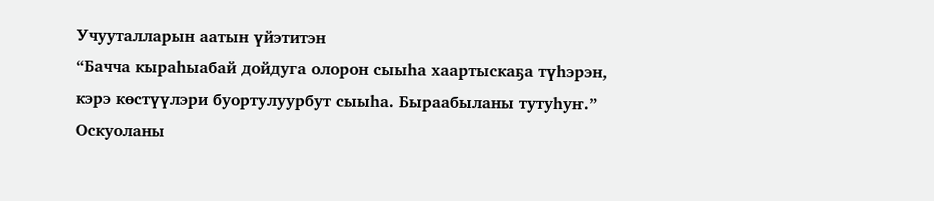Учууталларын аатын үйэтитэн
“Бачча кыраһыабай дойдуга олорон сыыһа хаартыскаҕа түһэрэн, кэрэ көстүүлэри буортулуурбут сыыһа. Быраабыланы тутуһуҥ.”
Оскуоланы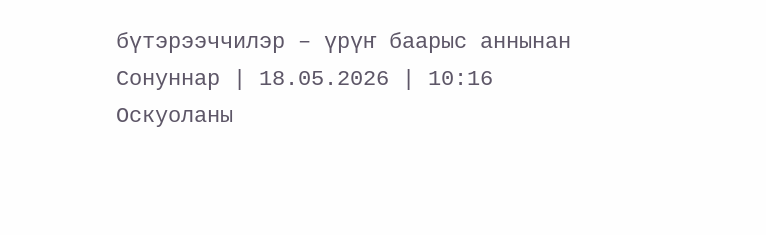бүтэрээччилэр – үрүҥ баарыс аннынан
Сонуннар | 18.05.2026 | 10:16
Оскуоланы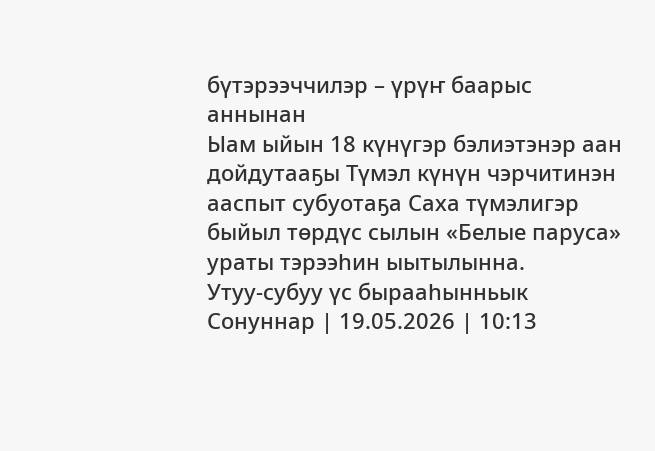бүтэрээччилэр – үрүҥ баарыс аннынан
Ыам ыйын 18 күнүгэр бэлиэтэнэр аан дойдутааҕы Түмэл күнүн чэрчитинэн ааспыт субуотаҕа Саха түмэлигэр быйыл төрдүс сылын «Белые паруса» ураты тэрээһин ыытылынна.
Утуу-субуу үс бырааһынньык
Сонуннар | 19.05.2026 | 10:13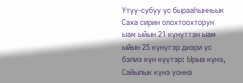Утуу-субуу үс бырааһынньык
Саха сирин олохтоохторун ыам ыйын 21 күнүттэн ыам ыйын 25 күнүгэр диэри үс бэлиэ күн күүтэр: Ырыа күнэ, Сайылык күнэ уонна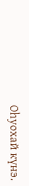Оһуохай күнэ.